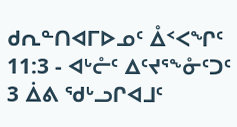ᑯᕆᓐᑎᐊᒥᐅᓄᑦ ᐂᑉᐸᖏᑦ 11:3 - ᐊᒡᓔᑦ ᐃᑦᔪᕐᖕᓁᑦᑐᑦ
3 ᐄᕕ ᖁᒡᓗᒋᐊᒧᑦ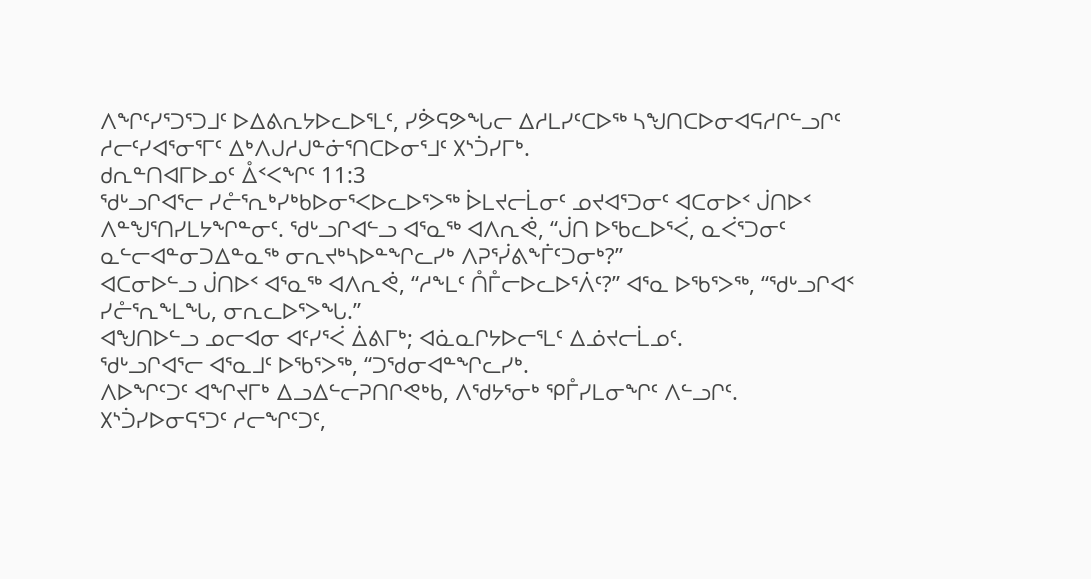ᐱᖏᑦᓯᕐᑐᕐᑐᒧᑦ ᐅᐃᕕᕆᔭᐅᓚᐅᕐᒪᑦ, ᓯᕘᕋᕗᖓᓕ ᐃᓱᒪᓯᑦᑕᐅᖅ ᓴᖑᑎᑕᐅᓂᐊᕋᓱᒋᓪᓗᒋᑦ ᓱᓕᑦᓯᐊᕐᓂᕐᒥᑦ ᐃᒃᐱᒍᓱᒍᓐᓃᕐᑎᑕᐅᓂᕐᒧᑦ ᙭ᔅᑑᓯᒥᒃ.
ᑯᕆᓐᑎᐊᒥᐅᓄᑦ ᐂᑉᐸᖏᑦ 11:3
ᖁᒡᓗᒋᐊᕐᓕ ᓯᓔᕐᕆᒃᓯᒃᑲᐅᓂᕐᐸᐅᓚᐅᕐᐳᖅ ᐆᒪᔪᓕᒫᓂᑦ ᓄᔪᐊᕐᑐᓂᑦ ᐊᑕᓂᐅᑉ ᒎᑎᐅᑉ ᐱᓐᖑᕐᑎᓯᒪᔭᖏᓐᓂᑦ. ᖁᒡᓗᒋᐊᓪᓗ ᐊᕐᓇᖅ ᐊᐱᕆᕚ, “ᒎᑎ ᐅᖃᓚᐅᕐᐹ, ᓇᐹᕐᑐᓂᑦ ᓇᓪᓕᐊᓐᓂᑐᐃᓐᓇᖅ ᓂᕆᔪᒃᓴᐅᓐᖏᓚᓯᒃ ᐱᕈᕐᓰᕕᖕᒦᑦᑐᓂᒃ?”
ᐊᑕᓂᐅᓪᓗ ᒎᑎᐅᑉ ᐊᕐᓇᖅ ᐊᐱᕆᕚ, “ᓱᖕᒪᑦ ᑍᒤᓕᐅᓚᐅᕐᐲᑦ?” ᐊᕐᓇ ᐅᖃᕐᐳᖅ, “ᖁᒡᓗᒋᐊᑉ ᓯᓔᕐᕆᖕᒪᖓ, ᓂᕆᓚᐅᕐᐳᖓ.”
ᐊᖑᑎᐅᓪᓗ ᓄᓕᐊᓂ ᐊᑦᓯᕐᐹ ᐄᕕᒥᒃ; ᐊᓈᓇᒋᔭᐅᓕᕐᒪᑦ ᐃᓅᔪᓕᒫᓄᑦ.
ᖁᒡᓗᒋᐊᕐᓕ ᐊᕐᓇᒧᑦ ᐅᖃᕐᐳᖅ, “ᑐᖁᓂᐊᓐᖏᓚᓯᒃ.
ᐱᐅᖏᑦᑐᑦ ᐊᖏᔪᒥᒃ ᐃᓗᐃᓪᓕᕈᑎᒋᕙᒃᑲ, ᐱᖁᔭᕐᓂᒃ ᕿᒤᓯᒪᓂᖏᑦ ᐱᓪᓗᒋᑦ.
᙭ᔅᑑᓯᐅᓂᕋᕐᑐᑦ ᓱᓕᖏᑦᑐᑦ,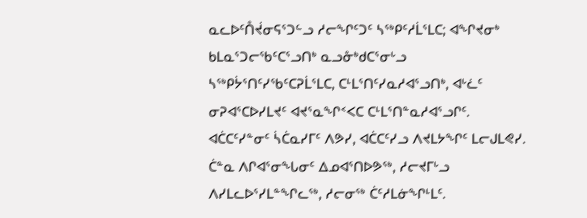ᓇᓚᐅᑦᑍᔫᓂᕋᕐᑐᓪᓗ ᓱᓕᖏᑦᑐᑦ ᓴᖅᑭᑦᓱᒫᕐᒪᑕ; ᐊᖏᔪᓂᒃ ᑲᒪᓇᕐᑐᓕᖃᑦᑕᕐᓗᑎᒃ ᓇᓗᓁᒃᑯᑕᕐᓂᒡᓗ ᓴᖅᑭᔮᕐᑎᑦᓯᖃᑦᑕᕈᒫᕐᒪᑕ, ᑕᒻᒪᕐᑎᑦᓯᓇᓱᐊᕐᓗᑎᒃ, ᐊᒡᓛᑦ ᓂᕈᐊᕐᑕᐅᓯᒪᔪᑦ ᐊᔪᕐᓇᖏᑉᐸᑕ ᑕᒻᒪᕐᑎᓐᓇᓱᐊᕐᓗᒋᑦ.
ᐊᑖᑕᑦᓯᓐᓂᑦ ᓵᑖᓇᓯᒥᑦ ᐱᕗᓯ, ᐊᑖᑕᑦᓯᓗ ᐱᔪᒪᔭᖏᑦ ᒪᓕᒍᒪᕙᓯ. ᑖᓐᓇ ᐱᒋᐊᕐᓂᖓᓂᑦ ᐃᓄᐊᕐᑎᐅᕗᖅ, ᓱᓕᔪᒥᒡᓗ ᐱᓯᒪᓚᐅᕐᓯᒪᓐᖏᓚᖅ, ᓱᓕᓂᖅ ᑖᑦᓱᒪᓃᖏᒻᒪᑦ.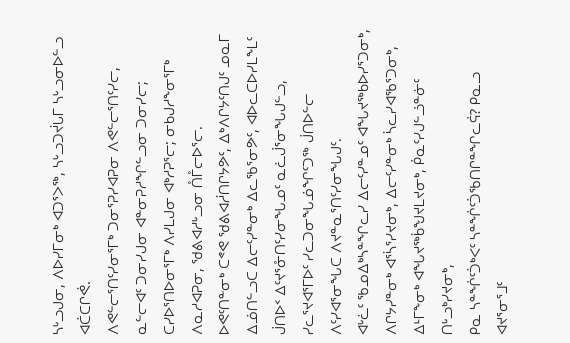ᓴᒡᓗᒍᓂ, ᐱᐅᓯᒥᓂᒃ ᐊᑐᕐᐳᖅ, ᓴᒡᓗᑐᔫᒐᒥ ᓴᒡᓗᓂᐅᓪᓗ ᐊᑖᑕᒋᕚ.
ᐱᕙᓪᓕᕐᑎᑦᓯᓂᕐᒥᒃ ᑐᓂᕐᕈᓯᐊᕈᓂ ᐱᕙᓪᓕᕐᑎᑦᓯᓕ, ᓇᓪᓕᐊᑦ ᑐᓂᓯᒍᓂ ᐊᓐᓂᕈᓱᖏᓪᓗᓂ ᑐᓂᓯᓕ; ᑕᓯᐅᕐᑎᐅᓂᕐᒥᒃ ᐱᓯᒪᒍᓂ ᐊᒃᓱᕈᕐᓕ; ᓂᑲᒍᓱᖕᓂᕐᒥᒃ ᐱᓇᓱᐊᕈᓂ, ᖁᕕᐊᓱᒡᓗᓂ ᑍᒤᓕᐅᕐᓕ.
ᐅᕙᑦᑎᓐᓂᒃ ᑕᕝᕙ ᖁᕕᐊᓲᑎᒋᔭᕗᑦ, ᐃᒃᐱᒋᔭᑦᑎᒍᑦ ᓄᓇᒥ ᐃᓅᑎᓪᓗᑕ ᐃᓕᑦᓯᓐᓂᒃ ᐃᓚᖃᕐᓂᕗᑦ, ᐊᐅᓚᑕᐅᓯᒪᖕᒪᑦ ᒎᑎᐅᑉ ᐃᑦᔪᕐᓁᑎᑦᓯᓂᖓᓄᑦ ᓇᓛᒎᕐᓂᖓᒍᓪᓗ, ᓯᓚᕐᔪᐊᕐᒥᐅᑦ ᓯᓚᑐᓂᖓᓅᖏᑦᑐᖅ ᒎᑎᐅᓪᓕ ᐱᑦᓯᐊᕐᓂᖓᑕ ᐱᔪᓐᓇᕐᑎᑦᓯᓂᖓᒍᑦ.
ᐊᒡᓛᑦ ᖃᓄᐃᒃᓴᓐᖏᓚᓯ ᐃᓕᑦᓯᓐᓄᑦ ᐊᖓᔪᖅᑲᐅᓯᕐᑐᓂᒃ, ᐱᒋᔭᓯᓐᓂᒃ ᐊᕐᓵᕐᓯᔪᓂᒃ, ᐃᓕᑦᓯᓐᓂᒃ ᓵᓚᓯᐊᖃᕐᑐᓂᒃ, ᐃᒻᒥᖕᓂᒃ ᐊᖓᔪᖅᑳᖑᔪᒪᔪᓂᒃ, ᑮᓇᑦᓯᒍᓪᓘᓐᓃᑦ ᑎᒡᓗᒃᓯᔪᓂᒃ,
ᑭᓇ ᓴᓐᖐᑦᑑᒃᐸᑦ ᓴᓐᖐᑦᑑᖃᑎᒋᓐᖏᓚᕌ? ᑭᓇᓗ ᐊᔪᕐᓂᕐᒧᑦ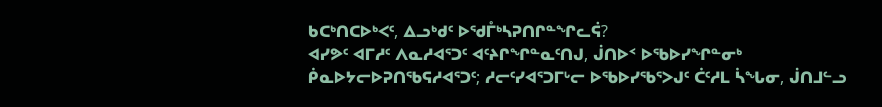ᑲᑕᒃᑎᑕᐅᒃᐸᑦ, ᐃᓗᒃᑯᑦ ᐅᖁᒤᒃᓴᕈᑎᒋᓐᖏᓚᕌ?
ᐊᓯᕗᑦ ᐊᒥᓱᑦ ᐱᓇᓱᐊᕐᑐᑦ ᐊᑦᔨᒋᖏᓐᓇᑦᑎᒍ, ᒎᑎᐅᑉ ᐅᖃᐅᓯᖏᓐᓂᒃ ᑮᓇᐅᔭᓕᐅᕈᑎᖃᕋᓱᐊᕐᑐᑦ; ᓱᓕᑦᓯᐊᕐᑐᒥᒡᓕ ᐅᖃᐅᓯᖃᕐᐳᒍᑦ ᑖᑦᓱᒪ ᓵᖓᓂ, ᒎᑎᒧᓪᓗ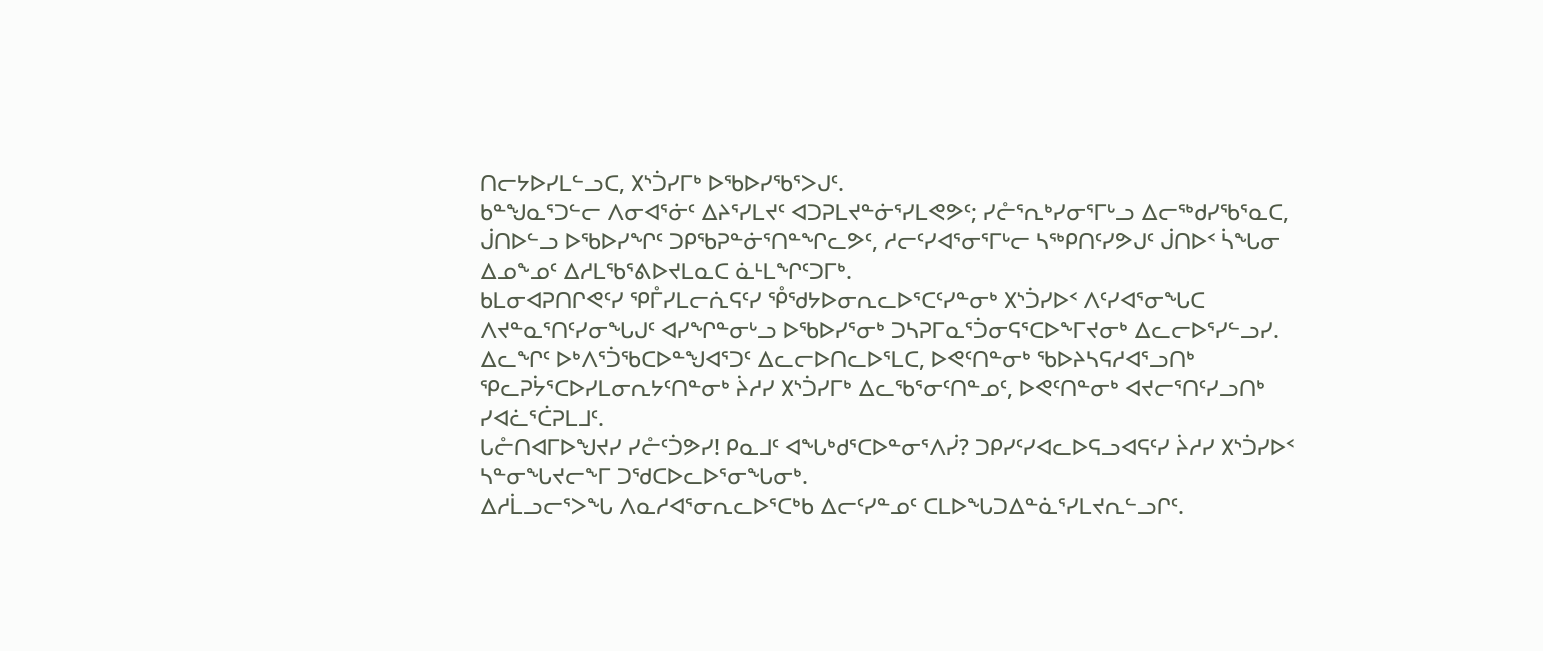ᑎᓕᔭᐅᓯᒪᓪᓗᑕ, ᙭ᔅᑑᓯᒥᒃ ᐅᖃᐅᓯᖃᕐᐳᒍᑦ.
ᑲᓐᖑᓇᕐᑐᓪᓕ ᐱᓂᐊᕐᓃᑦ ᐃᔨᕐᓯᒪᔪᑦ ᐊᑐᕈᒪᔪᓐᓃᕐᓯᒪᕙᕗᑦ; ᓯᓔᕐᕆᒃᓯᓂᕐᒥᒡᓗ ᐃᓕᖅᑯᓯᖃᕐᓇᑕ, ᒎᑎᐅᓪᓗ ᐅᖃᐅᓯᖏᑦ ᑐᑭᖃᕈᓐᓃᕐᑎᓐᖏᓚᕗᑦ, ᓱᓕᑦᓯᐊᕐᓂᕐᒥᒡᓕ ᓴᖅᑭᑎᑦᓯᕗᒍᑦ ᒎᑎᐅᑉ ᓵᖓᓂ ᐃᓄᖕᓄᑦ ᐃᓱᒪᖃᕐᕕᐅᔪᒪᓇᑕ ᓈᒻᒪᖏᑦᑐᒥᒃ.
ᑲᒪᓂᐊᕈᑎᒋᕙᑦᓯ ᕿᒤᓯᒪᓕᕇᕋᑦᓯ ᕾᖁᔭᐅᓂᕆᓚᐅᕐᑕᑦᓯᓐᓂᒃ ᙭ᔅᑑᓯᐅᑉ ᐱᑦᓯᐊᕐᓂᖓᑕ ᐱᔪᓐᓇᕐᑎᑦᓯᓂᖓᒍᑦ ᐊᓯᖏᓐᓂᒡᓗ ᐅᖃᐅᓯᕐᓂᒃ ᑐᓴᕈᒥᓇᕐᑑᓂᕋᕐᑕᐅᖕᒥᔪᓂᒃ ᐃᓚᓕᐅᕐᓯᓪᓗᓯ.
ᐃᓚᖏᑦ ᐅᒃᐱᕐᑑᖃᑕᐅᓐᖑᐊᕐᑐᑦ ᐃᓚᓕᐅᑎᓚᐅᕐᒪᑕ, ᐅᕙᑦᑎᓐᓂᒃ ᖃᐅᔨᓴᕋᓱᐊᕐᓗᑎᒃ ᕿᓚᕈᔮᕐᑕᐅᓯᒪᓂᕆᔭᑦᑎᓐᓂᒃ ᔩᓱᓯ ᙭ᔅᑑᓯᒥᒃ ᐃᓚᖃᕐᓂᑦᑎᓐᓄᑦ, ᐅᕙᑦᑎᓐᓂᒃ ᐊᔪᓕᕐᑎᑦᓯᓗᑎᒃ ᓯᐊᓛᕐᑖᕈᒪᒧᑦ.
ᒐᓔᑎᐊᒥᐅᖑᔪᓯ ᓯᓔᑦᑑᕗᓯ! ᑭᓇᒧᑦ ᐊᖓᒃᑯᕐᑕᐅᓐᓂᕐᐱᓰ? ᑐᑭᓯᑦᓯᐊᓚᐅᕋᓗᐊᕋᑦᓯ ᔩᓱᓯ ᙭ᔅᑑᓯᐅᑉ ᓴᓐᓂᖓᔪᓕᖕᒥ ᑐᖁᑕᐅᓚᐅᕐᓂᖓᓂᒃ.
ᐃᓱᒫᓗᓕᕐᐳᖓ ᐱᓇᓱᐊᕐᓂᕆᓚᐅᕐᑕᒃᑲ ᐃᓕᑦᓯᓐᓄᑦ ᑕᒪᐅᖓᑐᐃᓐᓈᕐᓯᒪᔪᕆᓪᓗᒋᑦ.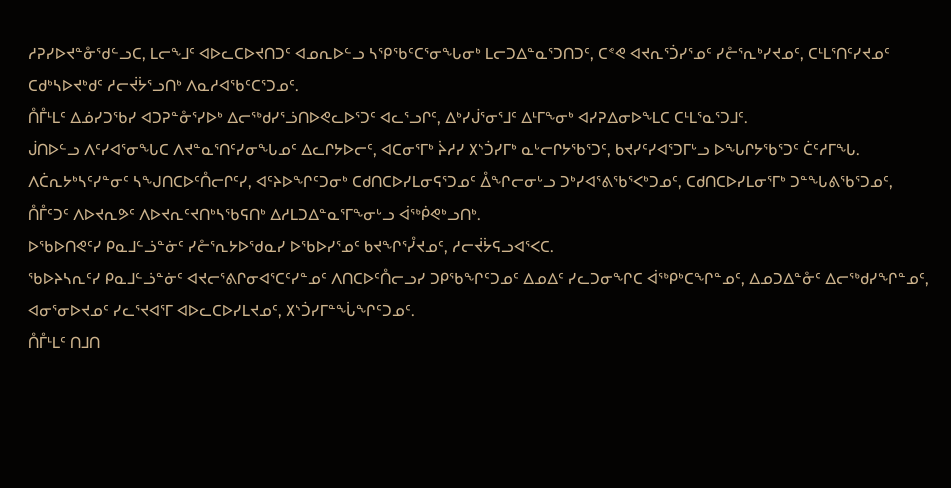ᓱᕈᓯᐅᔪᓐᓁᖁᓪᓗᑕ, ᒪᓕᖕᒧᑦ ᐊᐅᓚᑕᐅᔪᑎᑐᑦ ᐊᓄᕆᐅᓪᓗ ᓴᕿᖃᑦᑕᕐᓂᖓᓂᒃ ᒪᓕᑐᐃᓐᓇᕐᑐᑎᑐᑦ, ᑕᕝᕙ ᐊᔪᕆᕐᑑᓯᕐᓄᑦ ᓯᓔᕐᕆᒃᓯᔪᓄᑦ, ᑕᒻᒪᕐᑎᑦᓯᔪᓄᑦ ᑕᑯᒃᓴᐅᔪᒃᑯᑦ ᓱᓕᔫᔮᕐᓗᑎᒃ ᐱᓇᓱᐊᖃᑦᑕᕐᑐᓄᑦ.
ᑍᒤᒻᒪᑦ ᐃᓅᓯᑐᖃᓯ ᐊᑐᕈᓐᓁᕐᓯᐅᒃ ᐃᓕᖅᑯᓯᕐᓘᑎᐅᕙᓚᐅᕐᑐᑦ ᐊᓚᕐᓗᒋᑦ, ᐃᒃᓯᒎᕐᓂᕐᒧᑦ ᐃᒻᒥᖕᓂᒃ ᐊᓯᕈᐃᓂᐅᖕᒪᑕ ᑕᒻᒪᕐᓇᕐᑐᒧᑦ.
ᒎᑎᐅᓪᓗ ᐱᑦᓯᐊᕐᓂᖓᑕ ᐱᔪᓐᓇᕐᑎᑦᓯᓂᖓᓄᑦ ᐃᓚᒋᔭᐅᓕᑦ, ᐊᑕᓂᕐᒥᒃ ᔩᓱᓯ ᙭ᔅᑑᓯᒥᒃ ᓇᒡᓕᒋᔭᖃᕐᑐᑦ, ᑲᔪᓯᑦᓯᐊᕐᑐᒥᒡᓗ ᐅᖓᒋᔭᖃᕐᑐᑦ ᑖᑦᓱᒥᖓ.
ᐱᑖᕆᔭᒃᓴᑦᓯᓐᓂᑦ ᓴᖑᑎᑕᐅᑦᑍᓕᒋᑦᓯ, ᐊᑦᔨᐅᖏᑦᑐᓂᒃ ᑕᑯᑎᑕᐅᓯᒪᓂᕋᕐᑐᓄᑦ ᐂᖏᓕᓂᒡᓗ ᑐᒃᓯᐊᕐᕕᖃᕐᐸᒃᑐᓄᑦ, ᑕᑯᑎᑕᐅᓯᒪᓂᕐᒥᒃ ᑐᓐᖓᕕᖃᕐᑐᓄᑦ, ᑍᒤᑦᑐᑦ ᐱᐅᔪᕆᕗᑦ ᐱᐅᔪᕆᑦᔪᑎᒃᓴᖃᕋᑎᒃ ᐃᓱᒪᑐᐃᓐᓇᕐᒥᖕᓂᒡᓗ ᐋᖅᑮᕙᒃᓗᑎᒃ.
ᐅᖃᐅᑎᕙᑦᓯ ᑭᓇᒧᓪᓘᓐᓃᑦ ᓯᓔᕐᕆᔭᐅᖁᓇᓯ ᐅᖃᐅᓯᕐᓄᑦ ᑲᔪᖏᕐᓮᔪᓄᑦ, ᓱᓕᔫᔮᕋᓗᐊᕐᐸᑕ.
ᖃᐅᔨᓴᕆᑦᓯ ᑭᓇᒧᓪᓘᓐᓃᑦ ᐊᔪᓕᕐᕕᒋᓂᐊᕐᑕᑦᓯᓐᓄᑦ ᐱᑎᑕᐅᑦᑍᓕᓗᓯ ᑐᑭᖃᖏᑦᑐᓄᑦ ᐃᓄᐃᑦ ᓯᓚᑐᓂᖏᑕ ᐋᖅᑭᒃᑕᖏᓐᓄᑦ, ᐃᓄᑐᐃᓐᓁᑦ ᐃᓕᖅᑯᓯᖏᓐᓄᑦ, ᐊᓂᕐᓂᐅᔪᓄᑦ ᓯᓚᕐᔪᐊᕐᒥ ᐊᐅᓚᑕᐅᓯᒪᔪᓄᑦ, ᙭ᔅᑑᓯᒥᓐᖔᖏᑦᑐᓄᑦ.
ᑍᒤᒻᒪᑦ ᑎᒧᑎ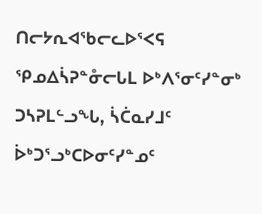ᑎᓕᔭᕆᐊᖃᓕᓚᐅᕐᐸᕋ ᕿᓄᐃᓵᕈᓐᓁᓕᒐᒪ ᐅᒃᐱᕐᓂᑦᓯᓐᓂᒃ ᑐᓴᕈᒪᓪᓗᖓ, ᓵᑖᓇᓯᒧᑦ ᐆᒃᑐᕐᓗᒃᑕᐅᓂᑦᓯᓐᓄᑦ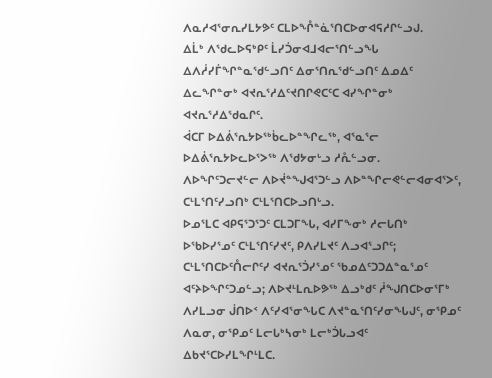ᐱᓇᓱᐊᕐᓂᕆᓯᒪᔭᕗᑦ ᑕᒪᐅᖎᓐᓈᕐᑎᑕᐅᓂᐊᕋᓱᒋᓪᓗᒍ.
ᐃᒫᒃ ᐱᖁᓚᐅᕋᒃᑭᑦ ᒫᓯᑑᓂᐊᒧᐊᓕᕐᑎᓪᓗᖓ ᐃᐱᓲᓯᒦᖏᓐᓇᖁᓪᓗᑎᑦ ᐃᓂᕐᑎᕆᖁᓪᓗᑎᑦ ᐃᓄᐃᑦ ᐃᓚᖏᓐᓂᒃ ᐊᔪᕆᕐᓱᐃᑦᔪᑎᒋᕙᑕᑦᑕ ᐊᓯᖏᓐᓂᒃ ᐊᔪᕆᕐᓱᐃᖁᓇᒋᑦ.
ᐋᑕᒥ ᐅᐃᕖᕐᕆᔭᐅᖅᑳᓚᐅᓐᖏᓚᖅ, ᐊᕐᓇᕐᓕ ᐅᐃᕖᕐᕆᔭᐅᓚᐅᕐᐳᖅ ᐱᖁᔭᓂᒡᓗ ᓱᕅᓪᓗᓂ.
ᐱᐅᖏᑦᑐᓕᔪᓪᓕ ᐱᐅᔫᓐᖑᐊᕐᑐᓪᓗ ᐱᐅᓐᖏᓕᕙᓪᓕᐊᓂᐊᕐᐳᑦ, ᑕᒻᒪᕐᑎᑦᓯᓗᑎᒃ ᑕᒻᒪᕐᑎᑕᐅᓗᑎᒡᓗ.
ᐅᓄᕐᒪᑕ ᐊᑭᕋᕐᑐᕐᑐᑦ ᑕᒪᑐᒥᖓ, ᐊᓯᒥᖕᓂᒃ ᓱᓕᒐᑎᒃ ᐅᖃᐅᓯᕐᓄᑦ ᑕᒻᒪᕐᑎᑦᓯᔪᑦ, ᑭᐱᓯᒪᔪᑦ ᐱᓗᐊᕐᓗᒋᑦ;
ᑕᒻᒪᕐᑎᑕᐅᑦᑍᓕᒋᑦᓯ ᐊᔪᕆᕐᑑᓯᕐᓄᑦ ᖃᓄᐃᑦᑐᑐᐃᓐᓇᕐᓄᑦ ᐊᑦᔨᐅᖏᑦᑐᓄᓪᓗ; ᐱᐅᔪᒻᒪᕆᐅᕗᖅ ᐃᓗᒃᑯᑦ ᓲᖑᑎᑕᐅᓂᕐᒥᒃ ᐱᓯᒪᓗᓂ ᒎᑎᐅᑉ ᐱᑦᓯᐊᕐᓂᖓᑕ ᐱᔪᓐᓇᕐᑎᑦᓯᓂᖓᒍᑦ, ᓂᕿᓄᑦ ᐱᓇᓂ, ᓂᕿᓄᑦ ᒪᓕᒐᒃᓴᓂᒃ ᒪᓕᒃᑑᒐᓗᐊᑦ ᐃᑲᔪᕐᑕᐅᓯᒪᖏᒻᒪᑕ.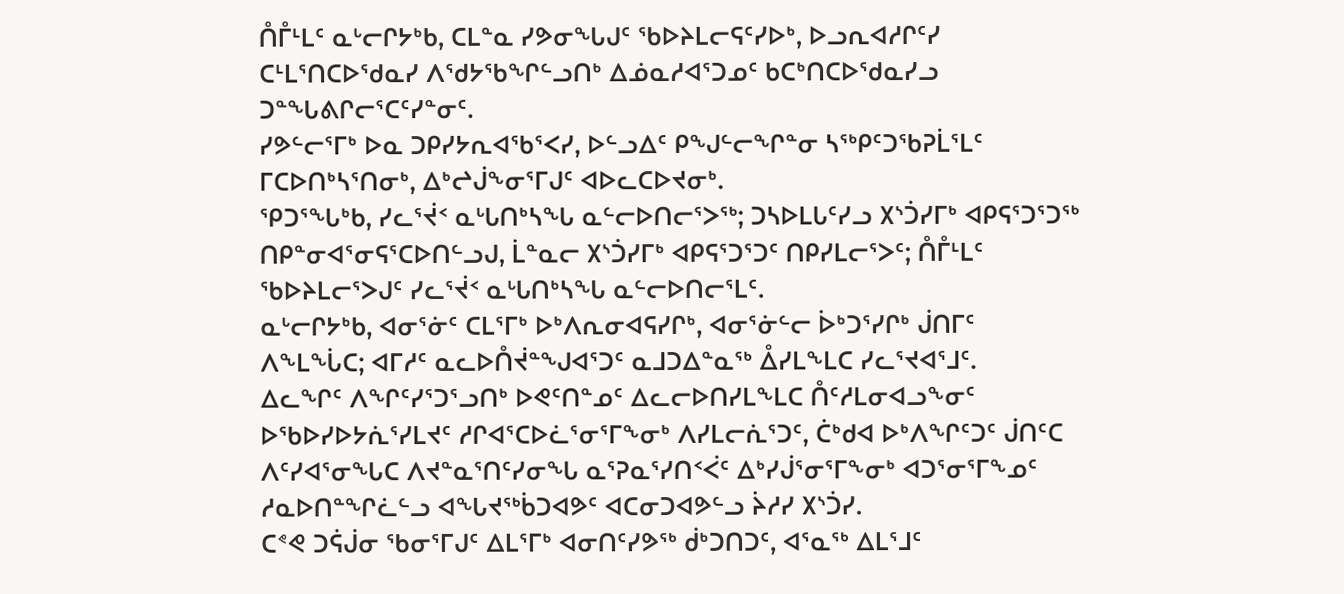ᑍᒤᒻᒪᑦ ᓇᒡᓕᒋᔭᒃᑲ, ᑕᒪᓐᓇ ᓯᕗᓂᖓᒍᑦ ᖃᐅᔨᒪᓕᕋᑦᓯᐅᒃ, ᐅᓗᕆᐊᓱᒋᑦᓯ ᑕᒻᒪᕐᑎᑕᐅᖁᓇᓯ ᐱᖁᔭᖃᖏᓪᓗᑎᒃ ᐃᓅᓇᓱᐊᕐᑐᓄᑦ ᑲᑕᒃᑎᑕᐅᖁᓇᓯᓗ ᑐᓐᖓᕕᒋᓕᕐᑕᑦᓯᓐᓂᑦ.
ᓯᕗᓪᓕᕐᒥᒃ ᐅᓇ ᑐᑭᓯᔭᕆᐊᖃᕐᐸᓯ, ᐅᓪᓗᐃᑦ ᑭᖑᓪᓕᖏᓐᓂ ᓴᖅᑭᑦᑐᖃᕈᒫᕐᒪᑦ ᒥᑕᐅᑎᒃᓴᕐᑎᓂᒃ, ᐃᒃᖠᒎᖕᓂᕐᒥᒍᑦ ᐊᐅᓚᑕᐅᔪᓂᒃ.
ᕿᑐᕐᖓᒃᑲ, ᓯᓚᕐᔫᑉ ᓇᒡᒐᑎᒃᓴᖓ ᓇᓪᓕᐅᑎᓕᕐᐳᖅ; ᑐᓴᐅᒪᒐᑦᓯᓗ ᙭ᔅᑑᓯᒥᒃ ᐊᑭᕋᕐᑐᕐᑐᖅ ᑎᑭᓐᓂᐊᕐᓂᕋᕐᑕᐅᑎᓪᓗᒍ, ᒫᓐᓇᓕ ᙭ᔅᑑᓯᒥᒃ ᐊᑭᕋᕐᑐᕐᑐᑦ ᑎᑭᓯᒪᓕᕐᐳᑦ; ᑍᒤᒻᒪᑦ ᖃᐅᔨᒪᓕᕐᐳᒍᑦ ᓯᓚᕐᔫᑉ ᓇᒡᒐᑎᒃᓴᖓ ᓇᓪᓕᐅᑎᓕᕐᒪᑦ.
ᓇᒡᓕᒋᔭᒃᑲ, ᐊᓂᕐᓃᑦ ᑕᒪᕐᒥᒃ ᐅᒃᐱᕆᓂᐊᕋᓯᒋᒃ, ᐊᓂᕐᓃᓪᓕ ᐆᒃᑐᕐᓯᒋᒃ ᒎᑎᒥᑦ ᐱᖕᒪᖔᑕ; ᐊᒥᓱᑦ ᓇᓚᐅᑍᔫᓐᖑᐊᕐᑐᑦ ᓇᒧᑐᐃᓐᓇᖅ ᐂᓯᒪᖕᒪᑕ ᓯᓚᕐᔪᐊᕐᒧᑦ.
ᐃᓚᖏᑦ ᐱᖏᑦᓯᕐᑐᕐᓗᑎᒃ ᐅᕙᑦᑎᓐᓄᑦ ᐃᓚᓕᐅᑎᓯᒪᖕᒪᑕ ᑍᑦᓱᒪᓂᐊᓗᖕᓂᑦ ᐅᖃᐅᓯᐅᔭᕇᕐᓯᒪᔪᑦ ᓱᒋᐊᕐᑕᐅᓛᕐᓂᕐᒥᖕᓂᒃ ᐱᓯᒪᓕᕇᕐᑐᑦ, ᑖᒃᑯᐊ ᐅᒃᐱᖏᑦᑐᑦ ᒎᑎᑦᑕ ᐱᑦᓯᐊᕐᓂᖓᑕ ᐱᔪᓐᓇᕐᑎᑦᓯᓂᖓ ᓇᕐᕈᓇᕐᓯᑎᑉᐹᑦ ᐃᒃᓯᒎᕐᓂᕐᒥᖕᓂᒃ ᐊᑐᕐᓂᕐᒥᖕᓄᑦ ᓱᓇᐅᑎᓐᖏᓛᓪᓗ ᐊᖓᔪᖅᑳᑐᐊᕗᑦ ᐊᑕᓂᑐᐊᕗᓪᓗ ᔩᓱᓯ ᙭ᔅᑑᓯ.
ᑕᕝᕙ ᑐᕌᒎᓂ ᖃᓂᕐᒥᒍᑦ ᐃᒪᕐᒥᒃ ᐊᓂᑎᑦᓯᕗᖅ ᑰᒃᑐᑎᑐᑦ, ᐊᕐᓇᖅ ᐃᒪᕐᒧᑦ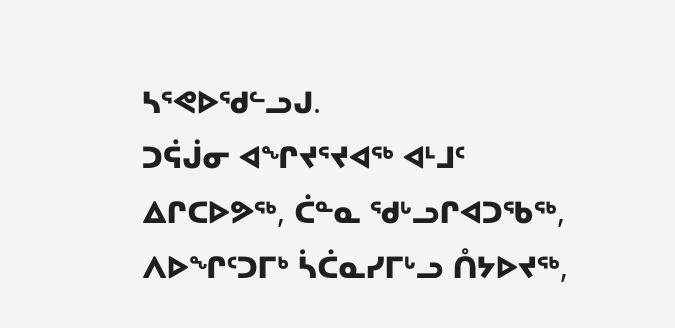ᓴᕐᕙᐅᖁᓪᓗᒍ.
ᑐᕌᒎᓂ ᐊᖏᔪᕐᔪᐊᖅ ᐊᒻᒧᑦ ᐃᒋᑕᐅᕗᖅ, ᑖᓐᓇ ᖁᒡᓗᒋᐊᑐᖃᖅ, ᐱᐅᖏᑦᑐᒥᒃ ᓵᑖᓇᓯᒥᒡᓗ ᑍᔭᐅᔪᖅ,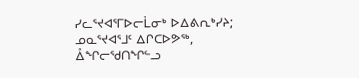ᓯᓚᕐᔪᐊᕐᒥᐅᓕᒫᓂᒃ ᐅᐃᕕᕆᒃᓯᔨ; ᓄᓇᕐᔪᐊᕐᒧᑦ ᐃᒋᑕᐅᕗᖅ, ᐂᖏᓕᖁᑎᖏᓪᓗ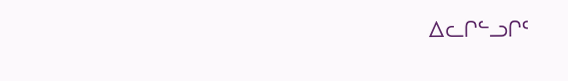ᐃᓚᒋᓪᓗᒋᑦ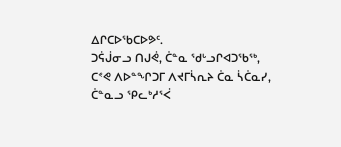ᐃᒋᑕᐅᖃᑕᐅᕗᑦ.
ᑐᕌᒎᓂᓗ ᑎᒍᕚ, ᑖᓐᓇ ᖁᒡᓗᒋᐊᑐᖃᖅ, ᑕᕝᕙ ᐱᐅᓐᖏᑐᒥ ᐱᔪᒥᓵᕆᔨ ᑖᓇ ᓵᑖᓇᓯ, ᑖᓐᓇᓗ ᕿᓚᒃᓱᕐᐹ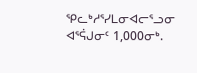ᕿᓚᒃᓱᕐᓯᒪᓂᐊᓕᕐᓗᓂ ᐊᕐᕌᒍᓂᑦ 1,000ᓂᒃ.